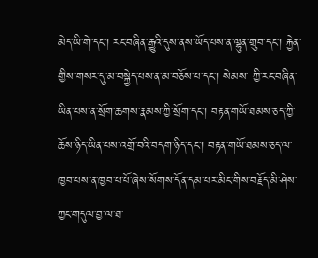མེད་ཡི་གེ་དང་། རང་བཞིན་རྒྱུའི་དུས་ནས་ཡོད་པས་ན་ལྷུན་གྲུབ་དང་། རྐྱེན་གྱིས་གསར་དུ་མ་བསྐྱེད་པས་ན་མ་བཅོས་པ་དང་། སེམས་ ཀྱི་རང་བཞིན་ཡིན་པས་ན་སྲོག་ཆགས་རྣམས་ཀྱི་སྲོག་དང་། བརྟན་གཡོ་ཐམས་ཅད་ཀྱི་ཆོས་ཉིད་ཡིན་པས་འགྲོ་བའི་བདག་ཉིད་དང་། བརྟན་གཡོ་ཐམས་ཅད་ལ་ཁྱབ་པས་ན་ཁྱབ་པ་པོ་ཞེས་སོགས་དོན་དམ་པར་མིང་གིས་བརྗོད་མི་ཤེས་ ཀྱང་གདུལ་བྱ་ལ་ཐ་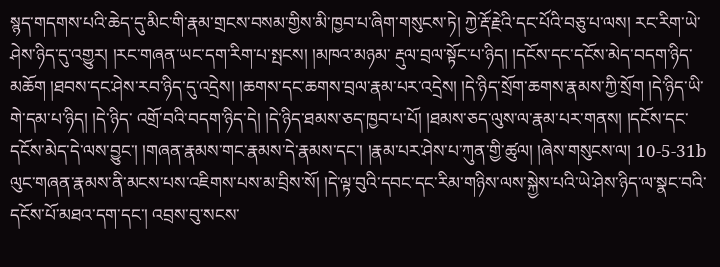སྙད་གདགས་པའི་ཆེད་དུ་མིང་གི་རྣམ་གྲངས་བསམ་གྱིས་མི་ཁྱབ་པ་ཞིག་གསུངས་ཏེ། ཀྱེ་རྡོ་རྗེའི་དང་པོའི་བཅུ་པ་ལས། རང་རིག་ཡེ་ཤེས་ཉིད་དུ་འགྱུར། །རང་གཞན་ཡང་དག་རིག་པ་སྤངས། །མཁའ་མཉམ་ རྡུལ་བྲལ་སྟོང་པ་ཉིད། །དངོས་དང་དངོས་མེད་བདག་ཉིད་མཆོག །ཐབས་དང་ཤེས་རབ་ཉིད་དུ་འདྲེས། །ཆགས་དང་ཆགས་བྲལ་རྣམ་པར་འདྲེས། །དེ་ཉིད་སྲོག་ཆགས་རྣམས་ཀྱི་སྲོག །དེ་ཉིད་ཡི་གེ་དམ་པ་ཉིད། །དེ་ཉིད་ འགྲོ་བའི་བདག་ཉིད་དེ། །དེ་ཉིད་ཐམས་ཅད་ཁྱབ་པ་པོ། །ཐམས་ཅད་ལུས་ལ་རྣམ་པར་གནས། །དངོས་དང་དངོས་མེད་དེ་ལས་བྱུང་། །གཞན་རྣམས་གང་རྣམས་དེ་རྣམས་དང་། །རྣམ་པར་ཤེས་པ་ཀུན་གྱི་ཚུལ། །ཞེས་གསུངས་ལ། 10-5-31b ལུང་གཞན་རྣམས་ནི་མངས་པས་འཇིགས་པས་མ་བྲིས་སོ། །དེ་ལྟ་བུའི་དབང་དང་རིམ་གཉིས་ལས་སྐྱེས་པའི་ཡེ་ཤེས་ཉིད་ལ་སྣང་བའི་དངོས་པོ་མཐའ་དག་དང་། འབྲས་བུ་སངས་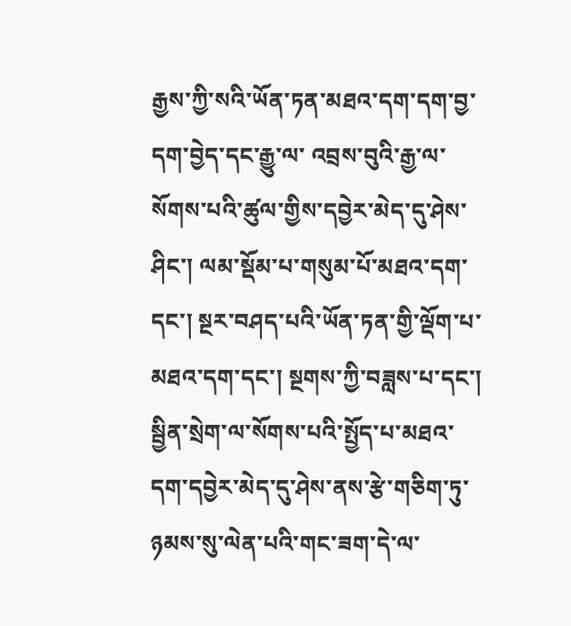རྒྱས་ཀྱི་སའི་ཡོན་ཏན་མཐའ་དག་དག་བྱ་དག་བྱེད་དང་རྒྱུ་ལ་ འབྲས་བུའི་རྒྱ་ལ་སོགས་པའི་ཚུལ་གྱིས་དབྱེར་མེད་དུ་ཤེས་ཤིང་། ལམ་སྡོམ་པ་གསུམ་པོ་མཐའ་དག་དང་། སྔར་བཤད་པའི་ཡོན་ཏན་གྱི་ལྡོག་པ་མཐའ་དག་དང་། སྔགས་ཀྱི་བཟླས་པ་དང་། སྦྱིན་སྲེག་ལ་སོགས་པའི་སྤྱོད་པ་མཐའ་ དག་དབྱེར་མེད་དུ་ཤེས་ནས་རྩེ་གཅིག་ཏུ་ཉམས་སུ་ལེན་པའི་གང་ཟག་དེ་ལ་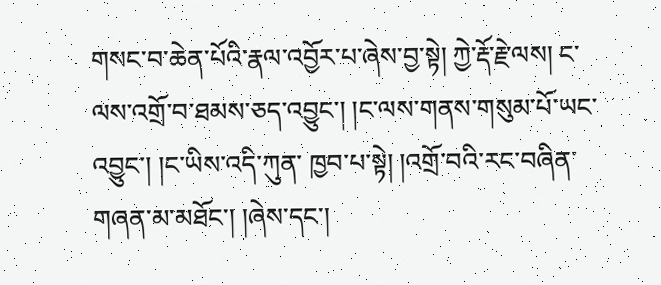གསང་བ་ཆེན་པོའི་རྣལ་འབྱོར་པ་ཞེས་བྱ་སྟེ། ཀྱེ་རྡོ་རྗེ་ལས། ང་ལས་འགྲོ་བ་ཐམས་ཅད་འབྱུང་། །ང་ལས་གནས་གསུམ་པོ་ཡང་འབྱུང་། །ང་ཡིས་འདི་ཀུན་ ཁྱབ་པ་སྟེ། །འགྲོ་བའི་རང་བཞིན་གཞན་མ་མཐོང་། །ཞེས་དང་།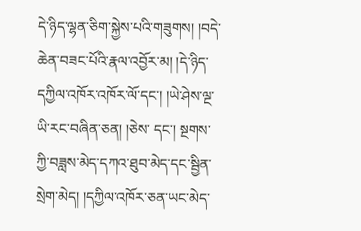དེ་ཉིད་ལྷན་ཅིག་སྐྱེས་པའི་གཟུགས། །བདེ་ཆེན་བཟང་པོའི་རྣལ་འབྱོར་མ། །དེ་ཉིད་དཀྱིལ་འཁོར་འཁོར་ལོ་དང་། །ཡེ་ཤེས་ལྔ་ཡི་རང་བཞིན་ཅན། །ཅེས་ དང་། སྔགས་ཀྱི་བཟླས་མེད་དཀའ་ཐུབ་མེད་དང་སྦྱིན་སྲེག་མེད། །དཀྱིལ་འཁོར་ཅན་ཡང་མེད་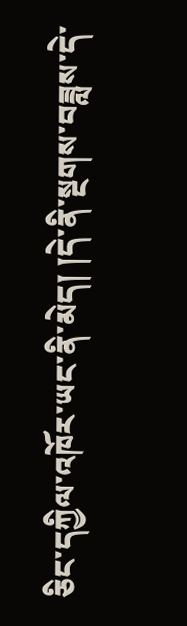ཅིང་དཀྱིལ་འཁོར་ཡང་ནི་མེད། །དེ་ནི་སྔགས་བཟླས་དེ་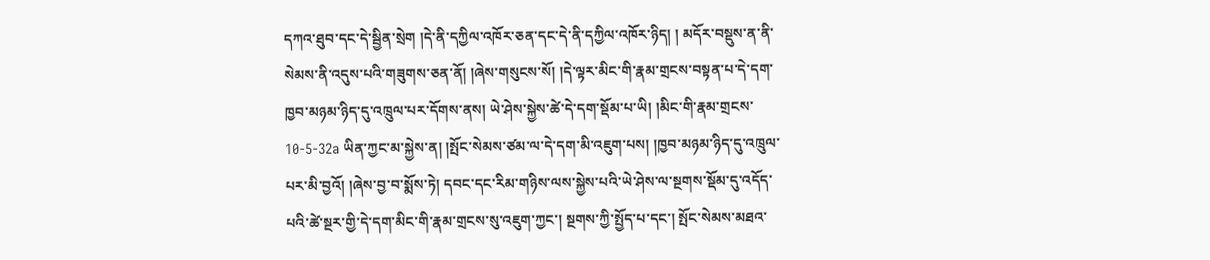དཀའ་ཐུབ་དང་དེ་སྦྱིན་སྲེག །དེ་ནི་དཀྱིལ་འཁོར་ཅན་དང་དེ་ནི་དཀྱིལ་འཁོར་ཉིད། ། མདོར་བསྡུས་ན་ནི་སེམས་ནི་འདུས་པའི་གཟུགས་ཅན་ནོ། །ཞེས་གསུངས་སོ། །དེ་ལྟར་མིང་གི་རྣམ་གྲངས་བསྟན་པ་དེ་དག་ཁྱབ་མཉམ་ཉིད་དུ་འཁྲུལ་པར་དོགས་ནས། ཡེ་ཤེས་སྐྱེས་ཚེ་དེ་དག་སྡོམ་པ་ཡི། །མིང་གི་རྣམ་གྲངས་ 10-5-32a ཡིན་ཀྱང་མ་སྐྱེས་ན། །སྤོང་སེམས་ཙམ་ལ་དེ་དག་མི་འཇུག་པས། །ཁྱབ་མཉམ་ཉིད་དུ་འཁྲུལ་པར་མི་བྱའོ། །ཞེས་བྱ་བ་སྨོས་ཏེ། དབང་དང་རིམ་གཉིས་ལས་སྐྱེས་པའི་ཡེ་ཤེས་ལ་སྔགས་སྡོམ་དུ་འདོད་ པའི་ཚེ་སྔར་གྱི་དེ་དག་མིང་གི་རྣམ་གྲངས་སུ་འཇུག་ཀྱང་། སྔགས་ཀྱི་སྤྱོད་པ་དང་། སྤོང་སེམས་མཐའ་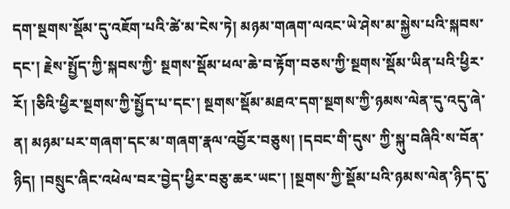དག་སྔགས་སྡོམ་དུ་འཇོག་པའི་ཚེ་མ་ངེས་ཏེ། མཉམ་གཞག་ལའང་ཡེ་ཤེས་མ་སྐྱེས་པའི་སྐབས་དང་། རྗེས་སྤྱོད་ཀྱི་སྐབས་ཀྱི་ སྔགས་སྡོམ་ཕལ་ཆེ་བ་རྟོག་བཅས་ཀྱི་སྔགས་སྡོམ་ཡིན་པའི་ཕྱིར་རོ། །ཅིའི་ཕྱིར་སྔགས་ཀྱི་སྤྱོད་པ་དང་། སྔགས་སྡོམ་མཐའ་དག་སྔགས་ཀྱི་ཉམས་ལེན་དུ་འདུ་ཞེ་ན། མཉམ་པར་གཞག་དང་མ་གཞག་རྣལ་འབྱོར་བཅུས། །དབང་གི་དུས་ ཀྱི་སྐུ་བཞིའི་ས་བོན་ཉིད། །བསྲུང་ཞིང་འཕེལ་བར་བྱེད་ཕྱིར་བཅུ་ཆར་ཡང་། །སྔགས་ཀྱི་སྡོམ་པའི་ཉམས་ལེན་ཉིད་དུ་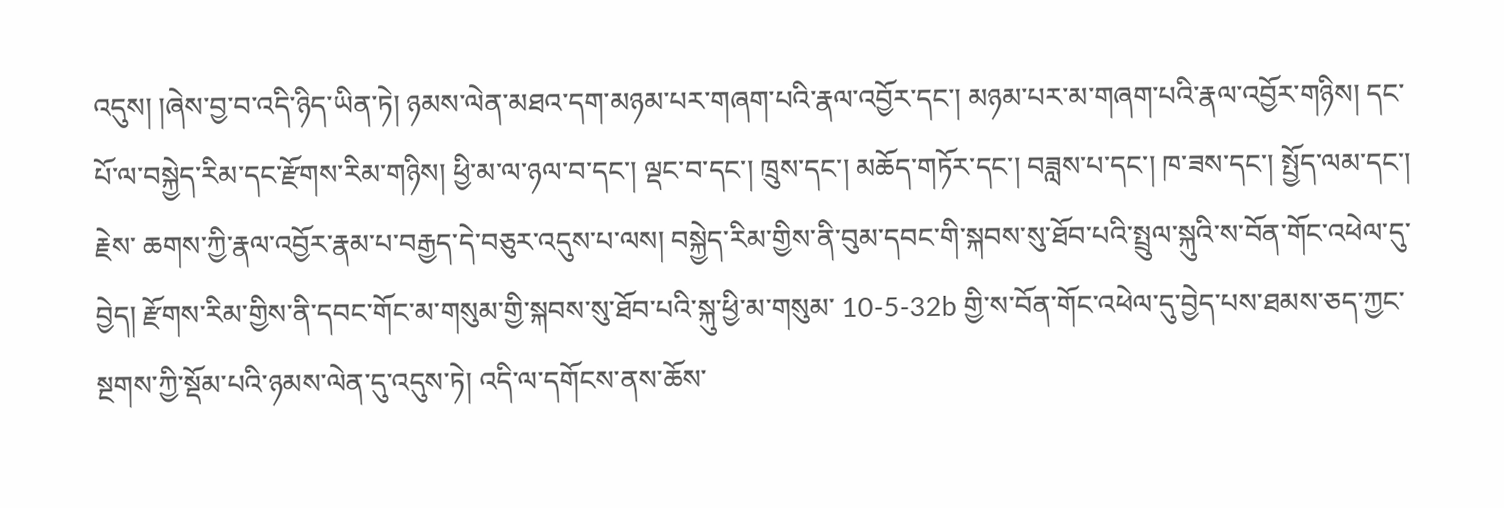འདུས། །ཞེས་བྱ་བ་འདི་ཉིད་ཡིན་ཏེ། ཉམས་ལེན་མཐའ་དག་མཉམ་པར་གཞག་པའི་རྣལ་འབྱོར་དང་། མཉམ་པར་མ་གཞག་པའི་རྣལ་འབྱོར་གཉིས། དང་པོ་ལ་བསྐྱེད་རིམ་དང་རྫོགས་རིམ་གཉིས། ཕྱི་མ་ལ་ཉལ་བ་དང་། ལྡང་བ་དང་། ཁྲུས་དང་། མཆོད་གཏོར་དང་། བཟླས་པ་དང་། ཁ་ཟས་དང་། སྤྱོད་ལམ་དང་། རྗེས་ ཆགས་ཀྱི་རྣལ་འབྱོར་རྣམ་པ་བརྒྱད་དེ་བཅུར་འདུས་པ་ལས། བསྐྱེད་རིམ་གྱིས་ནི་བུམ་དབང་གི་སྐབས་སུ་ཐོབ་པའི་སྤྲུལ་སྐུའི་ས་བོན་གོང་འཕེལ་དུ་བྱེད། རྫོགས་རིམ་གྱིས་ནི་དབང་གོང་མ་གསུམ་གྱི་སྐབས་སུ་ཐོབ་པའི་སྐུ་ཕྱི་མ་གསུམ་ 10-5-32b གྱི་ས་བོན་གོང་འཕེལ་དུ་བྱེད་པས་ཐམས་ཅད་ཀྱང་སྔགས་ཀྱི་སྡོམ་པའི་ཉམས་ལེན་དུ་འདུས་ཏེ། འདི་ལ་དགོངས་ནས་ཆོས་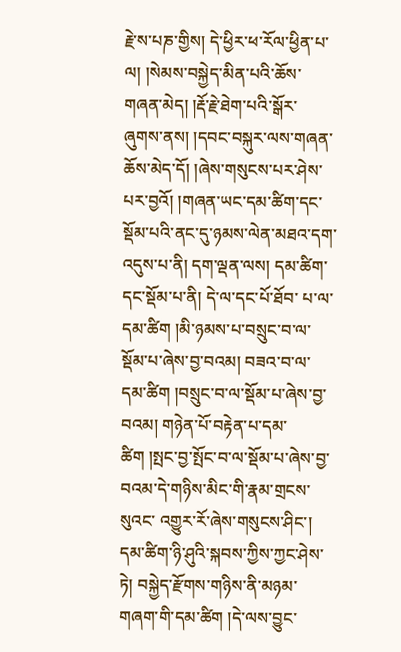རྗེ་ས་པཎ་གྱིས། དེ་ཕྱིར་ཕ་རོལ་ཕྱིན་པ་ལ། །སེམས་བསྐྱེད་མིན་པའི་ཆོས་གཞན་མེད། །རྡོ་རྗེ་ཐེག་པའི་སྒོར་ ཞུགས་ནས། །དབང་བསྐུར་ལས་གཞན་ཆོས་མེད་དོ། །ཞེས་གསུངས་པར་ཤེས་པར་བྱའོ། །གཞན་ཡང་དམ་ཚིག་དང་སྡོམ་པའི་ནང་དུ་ཉམས་ལེན་མཐའ་དག་འདུས་པ་ནི། དག་ལྡན་ལས། དམ་ཚིག་དང་སྡོམ་པ་ནི། དེ་ལ་དང་པོ་ཐོབ་ པ་ལ་དམ་ཚིག །མི་ཉམས་པ་བསྲུང་བ་ལ་སྡོམ་པ་ཞེས་བྱ་བའམ། བཟའ་བ་ལ་དམ་ཚིག །བསྲུང་བ་ལ་སྡོམ་པ་ཞེས་བྱ་བའམ། གཉེན་པོ་བརྟེན་པ་དམ་ཚིག །སྤང་བྱ་སྤོང་བ་ལ་སྡོམ་པ་ཞེས་བྱ་བའམ་དེ་གཉིས་མིང་གི་རྣམ་གྲངས་སུའང་ འགྱུར་རོ་ཞེས་གསུངས་ཤིང་། དམ་ཚིག་ཉི་ཤུའི་སྐབས་ཀྱིས་ཀྱང་ཤེས་ཏེ། བསྐྱེད་རྫོགས་གཉིས་ནི་མཉམ་གཞག་གི་དམ་ཚིག །དེ་ལས་བྱུང་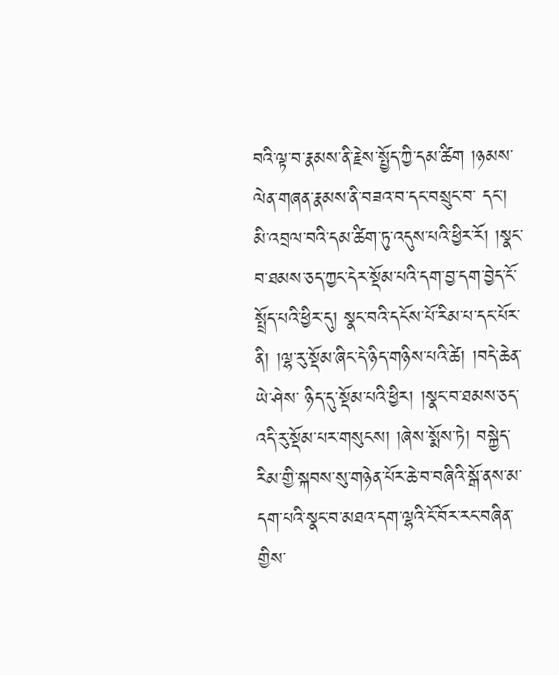བའི་ལྟ་བ་རྣམས་ནི་རྗེས་སྤྱོད་ཀྱི་དམ་ཚིག །ཉམས་ལེན་གཞན་རྣམས་ནི་བཟའ་བ་དང་བསྲུང་བ་ དང་། མི་འབྲལ་བའི་དམ་ཚིག་ཏུ་འདུས་པའི་ཕྱིར་རོ། །སྣང་བ་ཐམས་ཅད་ཀྱང་དེར་སྡོམ་པའི་དག་བྱ་དག་བྱེད་ངོ་སྤྲོད་པའི་ཕྱིར་དུ། སྣང་བའི་དངོས་པོ་རིམ་པ་དང་པོར་ནི། །ལྷ་རུ་སྡོམ་ཞིང་དེ་ཉིད་གཉིས་པའི་ཚེ། །བདེ་ཆེན་ཡེ་ཤེས་ ཉིད་དུ་སྡོམ་པའི་ཕྱིར། །སྣང་བ་ཐམས་ཅད་འདི་རུ་སྡོམ་པར་གསུངས། །ཞེས་སྨོས་ཏེ། བསྐྱེད་རིམ་གྱི་སྐབས་སུ་གཉེན་པོར་ཆེ་བ་བཞིའི་སྒོ་ནས་མ་དག་པའི་སྣང་བ་མཐའ་དག་ལྷའི་ངོ་བོར་རང་བཞིན་གྱིས་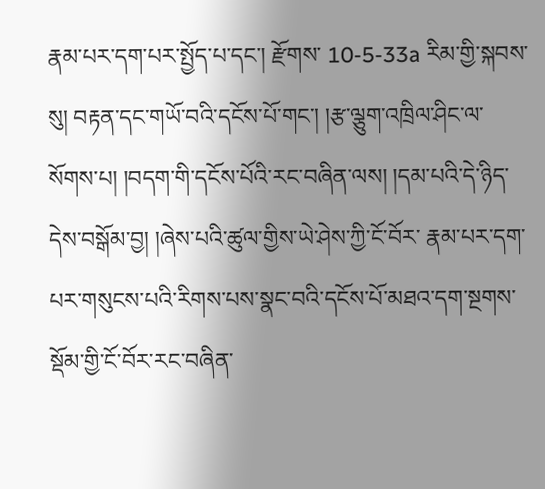རྣམ་པར་དག་པར་སྤྱོད་པ་དང་། རྫོགས་ 10-5-33a རིམ་གྱི་སྐབས་སུ། བརྟན་དང་གཡོ་བའི་དངོས་པོ་གང་། །རྩ་ལྕུག་འཁྲིལ་ཤིང་ལ་སོགས་པ། །བདག་གི་དངོས་པོའི་རང་བཞིན་ལས། །དམ་པའི་དེ་ཉིད་དེས་བསྒོམ་བྱ། །ཞེས་པའི་ཚུལ་གྱིས་ཡེ་ཤེས་ཀྱི་ངོ་བོར་ རྣམ་པར་དག་པར་གསུངས་པའི་རིགས་པས་སྣང་བའི་དངོས་པོ་མཐའ་དག་སྔགས་སྡོམ་གྱི་ངོ་བོར་རང་བཞིན་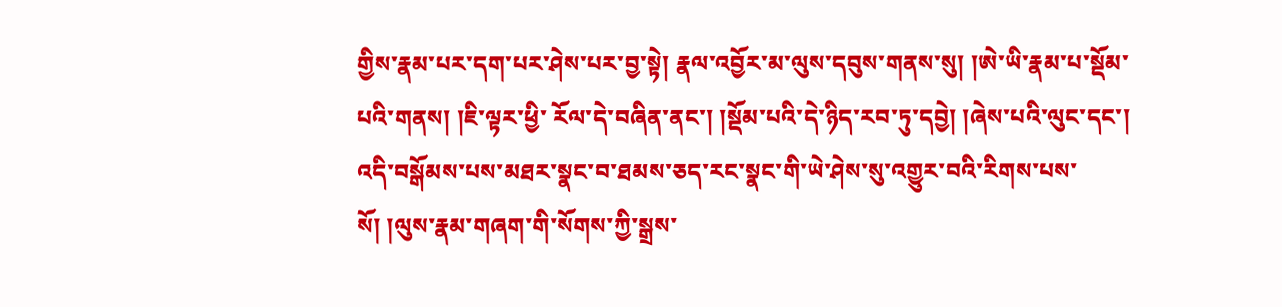གྱིས་རྣམ་པར་དག་པར་ཤེས་པར་བྱ་སྟེ། རྣལ་འབྱོར་མ་ལུས་དབུས་གནས་སུ། །ཨེ་ཡི་རྣམ་པ་སྡོམ་པའི་གནས། །ཇི་ལྟར་ཕྱི་ རོལ་དེ་བཞིན་ནང་། །སྡོམ་པའི་དེ་ཉིད་རབ་ཏུ་དབྱེ། །ཞེས་པའི་ལུང་དང་། འདི་བསྒོམས་པས་མཐར་སྣང་བ་ཐམས་ཅད་རང་སྣང་གི་ཡེ་ཤེས་སུ་འགྱུར་བའི་རིགས་པས་སོ། །ལུས་རྣམ་གཞག་གི་སོགས་ཀྱི་སྒྲས་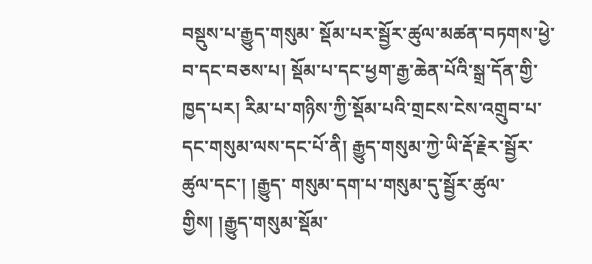བསྡུས་པ་རྒྱུད་གསུམ་ སྡོམ་པར་སྦྱོར་ཚུལ་མཚན་བཏགས་ཕྱེ་བ་དང་བཅས་པ། སྡོམ་པ་དང་ཕྱག་རྒྱ་ཆེན་པོའི་སྒྲ་དོན་གྱི་ཁྱད་པར། རིམ་པ་གཉིས་ཀྱི་སྡོམ་པའི་གྲངས་ངེས་འགྲུབ་པ་དང་གསུམ་ལས་དང་པོ་ནི། རྒྱུད་གསུམ་ཀྱེ་ཡི་རྡོ་རྗེར་སྦྱོར་ཚུལ་དང་། །རྒྱུད་ གསུམ་དག་པ་གསུམ་དུ་སྦྱོར་ཚུལ་གྱིས། །རྒྱུད་གསུམ་སྡོམ་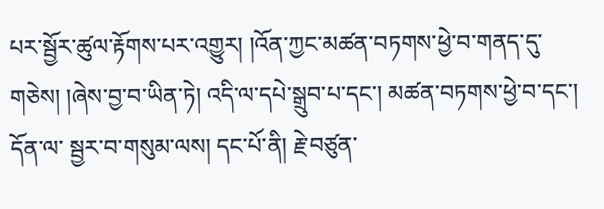པར་སྦྱོར་ཚུལ་རྟོགས་པར་འགྱུར། །འོན་ཀྱང་མཚན་བཏགས་ཕྱེ་བ་གནད་དུ་གཅེས། །ཞེས་བྱ་བ་ཡིན་ཏེ། འདི་ལ་དཔེ་སྒྲུབ་པ་དང་། མཚན་བཏགས་ཕྱེ་བ་དང་། དོན་ལ་ སྦྱར་བ་གསུམ་ལས། དང་པོ་ནི། རྗེ་བཙུན་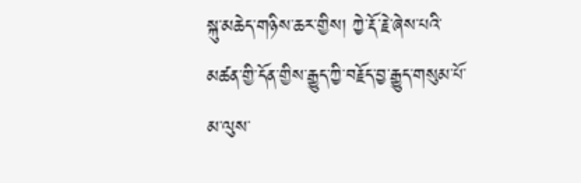སྐུ་མཆེད་གཉིས་ཆར་གྱིས། ཀྱེ་རྡོ་རྗེ་ཞེས་པའི་མཚན་གྱི་དོན་གྱིས་རྒྱུད་ཀྱི་བརྗོད་བྱ་རྒྱུད་གསུམ་པོ་མ་ལུས་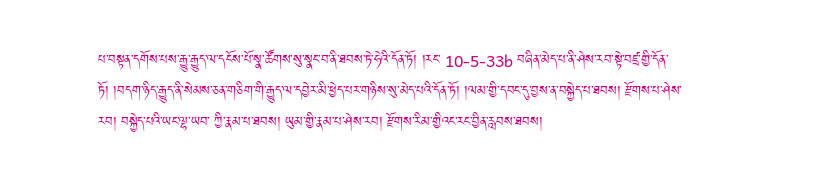པ་བསྟན་དགོས་པས་རྒྱུ་རྒྱུད་ལ་དངོས་པོ་སྣ་ཚོགས་སུ་སྣང་བ་ནི་ཐབས་ཏེ་ཧེའི་དོན་ཏོ། །རང་ 10-5-33b བཞིན་མེད་པ་ནི་ཤེས་རབ་སྟེ་བཛྲ་གྱི་དོན་ཏོ། །བདག་ཉིད་རྒྱུད་ནི་སེམས་ཅན་གཅིག་གི་རྒྱུད་ལ་དབྱེར་མི་ཕྱེད་པར་གཉིས་སུ་མེད་པའི་དོན་ཏོ། །ལམ་གྱི་དབང་དུ་བྱས་ན་བསྐྱེད་པ་ཐབས། རྫོགས་པ་ཤེས་རབ། བསྐྱེད་པའི་ཡང་ལྷ་ཡབ་ ཀྱི་རྣམ་པ་ཐབས། ཡུམ་གྱི་རྣམ་པ་ཤེས་རབ། རྫོགས་རིམ་གྱིའང་རང་བྱིན་རླབས་ཐབས།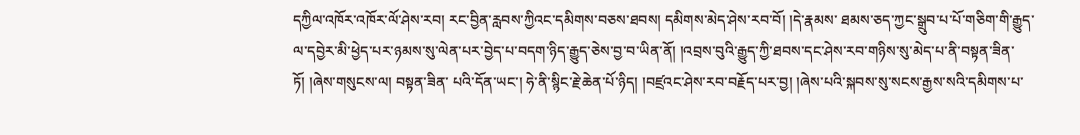དཀྱིལ་འཁོར་འཁོར་ལོ་ཤེས་རབ། རང་བྱིན་རླབས་ཀྱིའང་དམིགས་བཅས་ཐབས། དམིགས་མེད་ཤེས་རབ་བོ། །དེ་རྣམས་ ཐམས་ཅད་ཀྱང་སྒྲུབ་པ་པོ་གཅིག་གི་རྒྱུད་ལ་དབྱེར་མི་ཕྱེད་པར་ཉམས་སུ་ལེན་པར་བྱེད་པ་བདག་ཉིད་རྒྱུད་ཅེས་བྱ་བ་ཡིན་ནོ། །འབྲས་བུའི་རྒྱུད་ཀྱི་ཐབས་དང་ཤེས་རབ་གཉིས་སུ་མེད་པ་ནི་བསྟན་ཟིན་ཏོ། །ཞེས་གསུངས་ལ། བསྟན་ཟིན་ པའི་དོན་ཡང་། ཧེ་ནི་སྙིང་རྗེ་ཆེན་པོ་ཉིད། །བཛྲའང་ཤེས་རབ་བརྗོད་པར་བྱ། །ཞེས་པའི་སྐབས་སུ་སངས་རྒྱས་སའི་དམིགས་པ་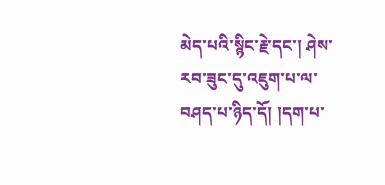མེད་པའི་སྙིང་རྗེ་དང་། ཤེས་རབ་ཟུང་དུ་འཇུག་པ་ལ་བཤད་པ་ཉིད་དོ། །དག་པ་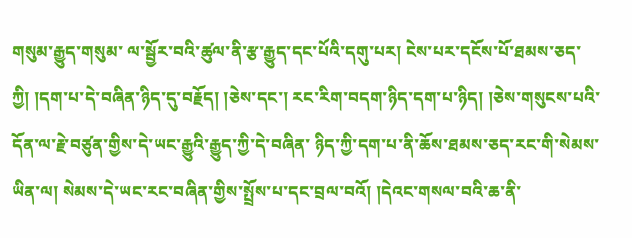གསུམ་རྒྱུད་གསུམ་ ལ་སྦྱོར་བའི་ཚུལ་ནི་རྩ་རྒྱུད་དང་པོའི་དགུ་པར། ངེས་པར་དངོས་པོ་ཐམས་ཅད་ཀྱི། །དག་པ་དེ་བཞིན་ཉིད་དུ་བརྗོད། །ཅེས་དང་། རང་རིག་བདག་ཉིད་དག་པ་ཉིད། །ཅེས་གསུངས་པའི་དོན་ལ་རྗེ་བཙུན་གྱིས་དེ་ཡང་རྒྱུའི་རྒྱུད་ཀྱི་དེ་བཞིན་ ཉིད་ཀྱི་དག་པ་ནི་ཆོས་ཐམས་ཅད་རང་གི་སེམས་ཡིན་ལ། སེམས་དེ་ཡང་རང་བཞིན་གྱིས་སྤྲོས་པ་དང་བྲལ་བའོ། །དེའང་གསལ་བའི་ཆ་ནི་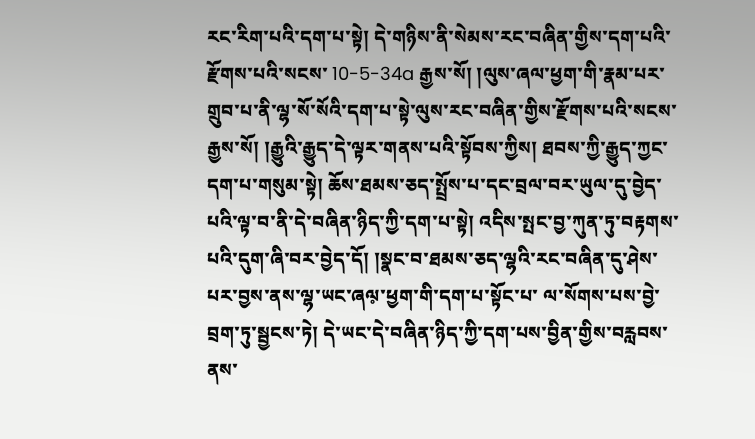རང་རིག་པའི་དག་པ་སྟེ། དེ་གཉིས་ནི་སེམས་རང་བཞིན་གྱིས་དག་པའི་རྫོགས་པའི་སངས་ 10-5-34a རྒྱས་སོ། །ལུས་ཞལ་ཕྱག་གི་རྣམ་པར་གྲུབ་པ་ནི་ལྷ་སོ་སོའི་དག་པ་སྟེ་ལུས་རང་བཞིན་གྱིས་རྫོགས་པའི་སངས་རྒྱས་སོ། །རྒྱུའི་རྒྱུད་དེ་ལྟར་གནས་པའི་སྟོབས་ཀྱིས། ཐབས་ཀྱི་རྒྱུད་ཀྱང་དག་པ་གསུམ་སྟེ། ཆོས་ཐམས་ཅད་སྤྲོས་པ་དང་བྲལ་བར་ཡུལ་དུ་བྱེད་པའི་ལྟ་བ་ནི་དེ་བཞིན་ཉིད་ཀྱི་དག་པ་སྟེ། འདིས་སྤང་བྱ་ཀུན་ཏུ་བརྟགས་པའི་དུག་ཞི་བར་བྱེད་དོ། །སྣང་བ་ཐམས་ཅད་ལྷའི་རང་བཞིན་དུ་ཤེས་པར་བྱས་ནས་ལྷ་ཡང་ཞལ༷་ཕྱག་གི་དག་པ་སྟོང་པ་ ལ་སོགས་པས་བྱེ་བྲག་ཏུ་སྦྱངས་ཏེ། དེ་ཡང་དེ་བཞིན་ཉིད་ཀྱི་དག་པས་བྱིན་གྱིས་བརླབས་ནས་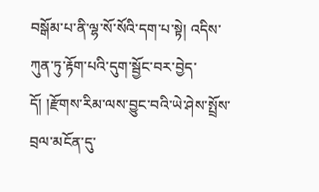བསྒོམ་པ་ནི་ལྷ་སོ་སོའི་དག་པ་སྟེ། འདིས་ཀུན་ཏུ་རྟོག་པའི་དུག་སྦྱོང་བར་བྱེད་དོ། །རྫོགས་རིམ་ལས་བྱུང་བའི་ཡེ་ཤེས་སྤྲོས་བྲལ་མངོན་དུ་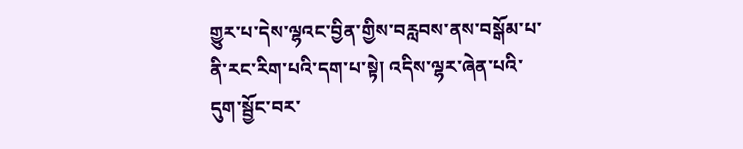གྱུར་པ་དེས་ལྷའང་བྱིན་གྱིས་བརླབས་ནས་བསྒོམ་པ་ནི་རང་རིག་པའི་དག་པ་སྟེ། འདིས་ལྷར་ཞེན་པའི་དུག་སྦྱོང་བར་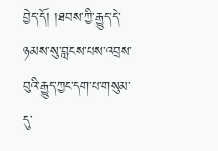བྱེད་དོ། །ཐབས་ཀྱི་རྒྱུད་དེ་ཉམས་སུ་བླངས་པས་འབྲས་བུའི་རྒྱུད་ཀྱང་དག་པ་གསུམ་དུ་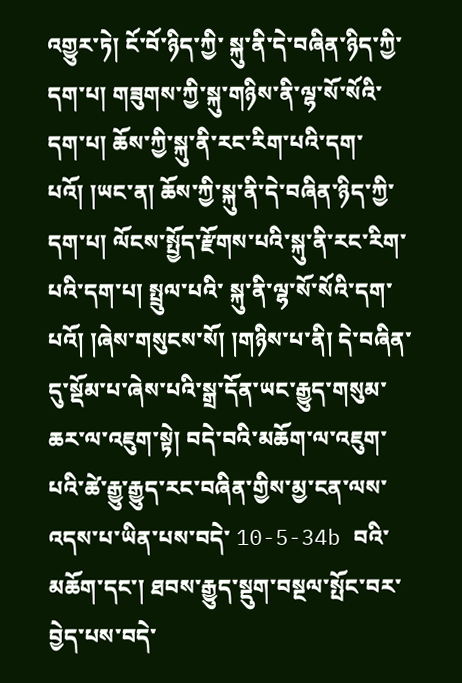འགྱུར་ཏེ། ངོ་བོ་ཉིད་ཀྱི་ སྐུ་ནི་དེ་བཞིན་ཉིད་ཀྱི་དག་པ། གཟུགས་ཀྱི་སྐུ་གཉིས་ནི་ལྷ་སོ་སོའི་དག་པ། ཆོས་ཀྱི་སྐུ་ནི་རང་རིག་པའི་དག་པའོ། །ཡང་ན། ཆོས་ཀྱི་སྐུ་ནི་དེ་བཞིན་ཉིད་ཀྱི་དག་པ། ལོངས་སྤྱོད་རྫོགས་པའི་སྐུ་ནི་རང་རིག་པའི་དག་པ། སྤྲུལ་པའི་ སྐུ་ནི་ལྷ་སོ་སོའི་དག་པའོ། །ཞེས་གསུངས་སོ། །གཉིས་པ་ནི། དེ་བཞིན་དུ་སྡོམ་པ་ཞེས་པའི་སྒྲ་དོན་ཡང་རྒྱུད་གསུམ་ཆར་ལ་འཇུག་སྟེ། བདེ་བའི་མཆོག་ལ་འཇུག་པའི་ཚེ་རྒྱུ་རྒྱུད་རང་བཞིན་གྱིས་མྱ་ངན་ལས་འདས་པ་ཡིན་པས་བདེ་ 10-5-34b བའི་མཆོག་དང་། ཐབས་རྒྱུད་སྡུག་བསྔལ་སྤོང་བར་བྱེད་པས་བདེ་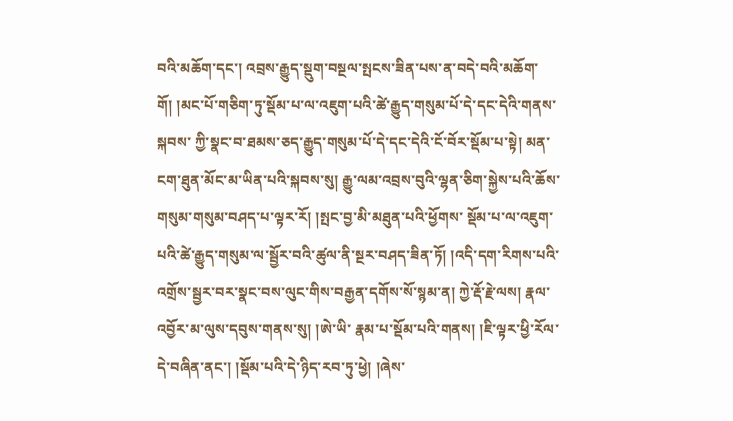བའི་མཆོག་དང་། འབྲས་རྒྱུད་སྡུག་བསྔལ་སྤངས་ཟིན་པས་ན་བདེ་བའི་མཆོག་གོ། །མང་པོ་གཅིག་ཏུ་སྡོམ་པ་ལ་འཇུག་པའི་ཚེ་རྒྱུད་གསུམ་པོ་དེ་དང་དེའི་གནས་སྐབས་ ཀྱི་སྣང་བ་ཐམས་ཅད་རྒྱུད་གསུམ་པོ་དེ་དང་དེའི་ངོ་བོར་སྡོམ་པ་སྟེ། མན་ངག་ཐུན་མོང་མ་ཡིན་པའི་སྐབས་སུ། རྒྱུ་ལམ་འབྲས་བུའི་ལྷན་ཅིག་སྐྱེས་པའི་ཆོས་གསུམ་གསུམ་བཤད་པ་ལྟར་རོ། །སྤང་བྱ་མི་མཐུན་པའི་ཕྱོགས་ སྡོམ་པ་ལ་འཇུག་པའི་ཚེ་རྒྱུད་གསུམ་ལ་སྦྱོར་བའི་ཚུལ་ནི་སྔར་བཤད་ཟིན་ཏོ། །འདི་དག་རིགས་པའི་འགྲོས་སྦྱར་བར་སྣང་བས་ལུང་གིས་བརྒྱན་དགོས་སོ་སྙམ་ན། ཀྱེ་རྡོ་རྗེ་ལས། རྣལ་འབྱོར་མ་ལུས་དབུས་གནས་སུ། །ཨེ་ཡི་ རྣམ་པ་སྡོམ་པའི་གནས། །ཇི་ལྟར་ཕྱི་རོལ་དེ་བཞིན་ནང་། །སྡོམ་པའི་དེ་ཉིད་རབ་ཏུ་ཕྱེ། །ཞེས་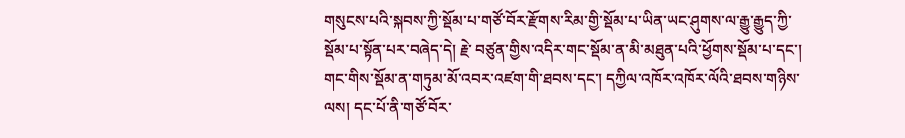གསུངས་པའི་སྐབས་ཀྱི་སྡོམ་པ་གཙོ་བོར་རྫོགས་རིམ་གྱི་སྡོམ་པ་ཡིན་ཡང་ཤུགས་ལ་རྒྱུ་རྒྱུད་ཀྱི་སྡོམ་པ་སྟོན་པར་བཞེད་དེ། རྗེ་ བཙུན་གྱིས་འདིར་གང་སྡོམ་ན་མི་མཐུན་པའི་ཕྱོགས་སྡོམ་པ་དང་། གང་གིས་སྡོམ་ན་གཏུམ་མོ་འབར་འཛག་གི་ཐབས་དང་། དཀྱིལ་འཁོར་འཁོར་ལོའི་ཐབས་གཉིས་ལས། དང་པོ་ནི་གཙོ་བོར་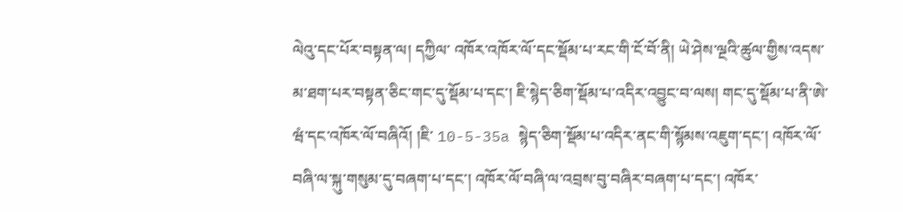ལེའུ་དང་པོར་བསྟན་ལ། དཀྱིལ་ འཁོར་འཁོར་ལོ་དང་སྡོམ་པ་རང་གི་ངོ་བོ་ནི། ཡེ་ཤེས་ལྔའི་ཚུལ་གྱིས་འདས་མ་ཐག་པར་བསྟན་ཅིང་གང་དུ་སྡོམ་པ་དང་། ཇི་སྙེད་ཅིག་སྡོམ་པ་འདིར་འབྱུང་བ་ལས། གང་དུ་སྡོམ་པ་ནི་ཨེ་ཝཾ་དང་འཁོར་ལོ་བཞིའོ། །ཇི་ 10-5-35a སྙེད་ཅིག་སྡོམ་པ་འདིར་ནང་གི་སྙོམས་འཇུག་དང་། འཁོར་ལོ་བཞི་ལ་སྐུ་གསུམ་དུ་བཞག་པ་དང་། འཁོར་ལོ་བཞི་ལ་འབྲས་བུ་བཞིར་བཞག་པ་དང་། འཁོར་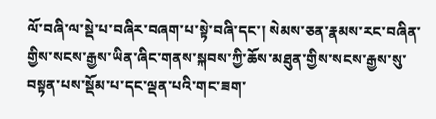ལོ་བཞི་ལ་སྡེ་པ་བཞིར་བཞག་པ་སྟེ་བཞི་དང་། སེམས་ཅན་རྣམས་རང་བཞིན་གྱིས་སངས་རྒྱས་ཡིན་ཞིང་གནས་སྐབས་ཀྱི་ཆོས་མཐུན་གྱིས་སངས་རྒྱས་སུ་བསྟན་པས་སྡོམ་པ་དང་ལྡན་པའི་གང་ཟག་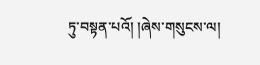ཏུ་བསྟན་པའོ། །ཞེས་གསུངས་ལ།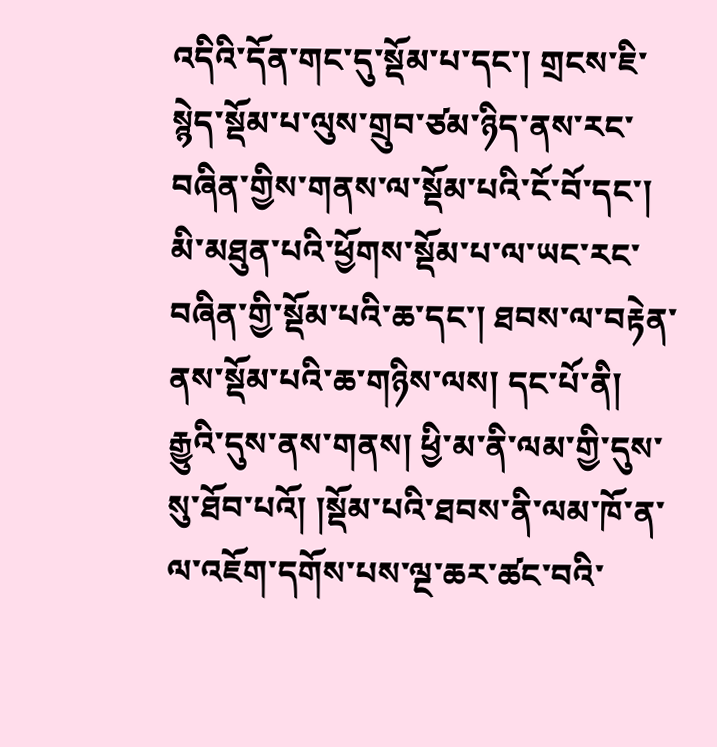འདིའི་དོན་གང་དུ་སྡོམ་པ་དང་། གྲངས་ཇི་སྙེད་སྡོམ་པ་ལུས་གྲུབ་ཙམ་ཉིད་ནས་རང་བཞིན་གྱིས་གནས་ལ་སྡོམ་པའི་ངོ་བོ་དང་། མི་མཐུན་པའི་ཕྱོགས་སྡོམ་པ་ལ་ཡང་རང་བཞིན་གྱི་སྡོམ་པའི་ཆ་དང་། ཐབས་ལ་བརྟེན་ནས་སྡོམ་པའི་ཆ་གཉིས་ལས། དང་པོ་ནི། རྒྱུའི་དུས་ནས་གནས། ཕྱི་མ་ནི་ལམ་གྱི་དུས་སུ་ཐོབ་པའོ། །སྡོམ་པའི་ཐབས་ནི་ལམ་ཁོ་ན་ལ་འཇོག་དགོས་པས་ལྔ་ཆར་ཚང་བའི་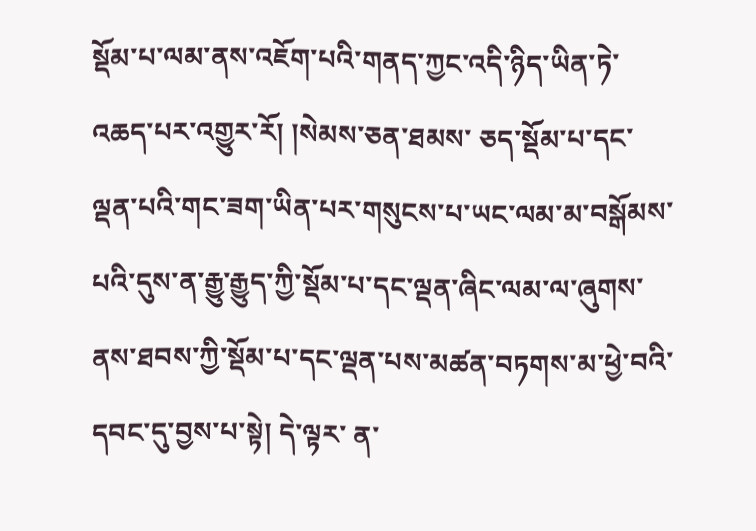སྡོམ་པ་ལམ་ནས་འཇོག་པའི་གནད་ཀྱང་འདི་ཉིད་ཡིན་ཏེ་འཆད་པར་འགྱུར་རོ། །སེམས་ཅན་ཐམས་ ཅད་སྡོམ་པ་དང་ལྡན་པའི་གང་ཟག་ཡིན་པར་གསུངས་པ་ཡང་ལམ་མ་བསྒོམས་པའི་དུས་ན་རྒྱུ་རྒྱུད་ཀྱི་སྡོམ་པ་དང་ལྡན་ཞིང་ལམ་ལ་ཞུགས་ནས་ཐབས་ཀྱི་སྡོམ་པ་དང་ལྡན་པས་མཚན་བཏགས་མ་ཕྱེ་བའི་དབང་དུ་བྱས་པ་སྟེ། དེ་ལྟར་ ན་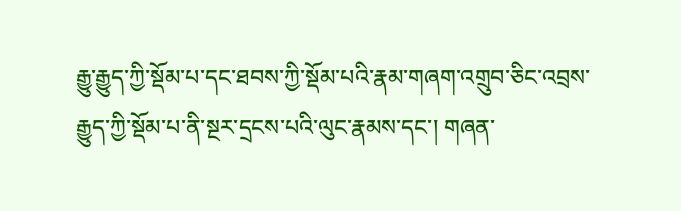རྒྱུ་རྒྱུད་ཀྱི་སྡོམ་པ་དང་ཐབས་ཀྱི་སྡོམ་པའི་རྣམ་གཞག་འགྲུབ་ཅིང་འབྲས་རྒྱུད་ཀྱི་སྡོམ་པ་ནི་སྔར་དྲངས་པའི་ལུང་རྣམས་དང་། གཞན་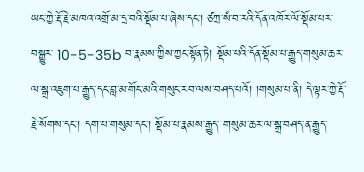ཡང་ཀྱེ་རྡོ་རྗེ་མཁའ་འགྲོ་མ་དྲ་བའི་སྡོམ་པ་ཞེས་དང་། ཙཀྲ་སཾ་བ་རའི་དོན་འཁོར་ལོ་སྡོམ་པར་བསྒྱུར་ 10-5-35b བ་རྣམས་ཀྱིས་ཀྱང་སྟོན་ཏེ། སྡོམ་པའི་དོན་སྡོམ་པ་རྒྱུད་གསུམ་ཆར་ལ་སྒྲ་འཇུག་པ་རྒྱུད་དང་བླ་མ་གོང་མའི་གསུང་རབ་ལས་བཤད་པའོ། །གསུམ་པ་ནི། དེ་ལྟར་ཀྱེ་རྡོ་རྗེ་སོགས་དང་། དག་པ་གསུམ་དང་། སྡོམ་པ་རྣམས་རྒྱུད་ གསུམ་ཆར་ལ་སྒྲ་བཤད་ན་རྒྱུད་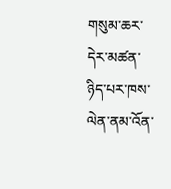གསུམ་ཆར་དེར་མཚན་ཉིད་པར་ཁས་ལེན་ནམ་འོན་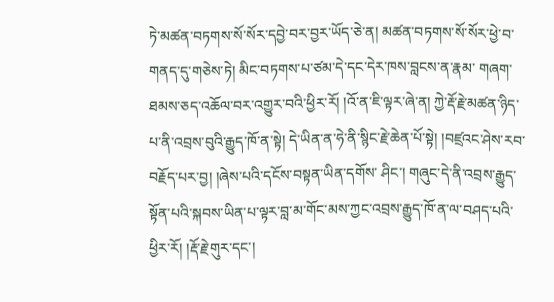ཏེ་མཚན་བཏགས་སོ་སོར་དབྱེ་བར་བྱར་ཡོད་ཅེ་ན། མཚན་བཏགས་སོ་སོར་ཕྱེ་བ་གནད་དུ་གཅེས་ཏེ། མིང་བཏགས་པ་ཙམ་དེ་དང་དེར་ཁས་བླངས་ན་རྣམ་ གཞག་ཐམས་ཅད་འཆོལ་བར་འགྱུར་བའི་ཕྱིར་རོ། །འོ་ན་ཇི་ལྟར་ཞེ་ན། ཀྱེ་རྡོ་རྗེ་མཚན་ཉིད་པ་ནི་འབྲས་བུའི་རྒྱུད་ཁོ་ན་སྟེ། དེ་ཡིན་ན་ཧེ་ནི་སྙིང་རྗེ་ཆེན་པོ་སྟེ། །བཛྲའང་ཤེས་རབ་བརྗོད་པར་བྱ། །ཞེས་པའི་དངོས་བསྟན་ཡིན་དགོས་ ཤིང་། གཞུང་དེ་ནི་འབྲས་རྒྱུད་སྟོན་པའི་སྐབས་ཡིན་པ་ལྟར་བླ་མ་གོང་མས་ཀྱང་འབྲས་རྒྱུད་ཁོ་ན་ལ་བཤད་པའི་ཕྱིར་རོ། །རྡོ་རྗེ་གུར་དང་།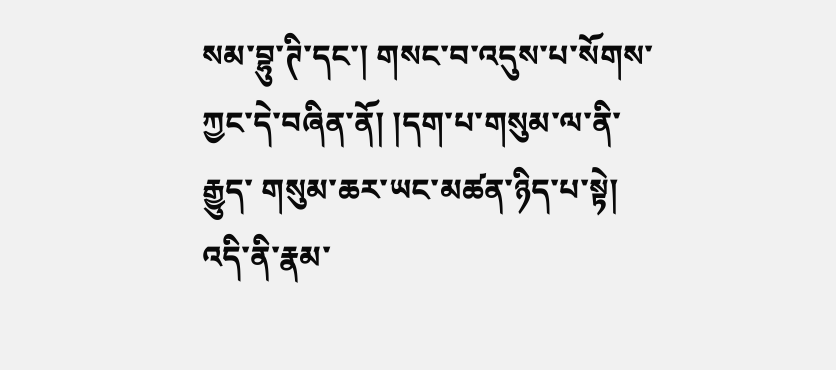སམ་བྷུ་ཊི་དང་། གསང་བ་འདུས་པ་སོགས་ཀྱང་དེ་བཞིན་ནོ། །དག་པ་གསུམ་ལ་ནི་རྒྱུད་ གསུམ་ཆར་ཡང་མཚན་ཉིད་པ་སྟེ། འདི་ནི་རྣམ་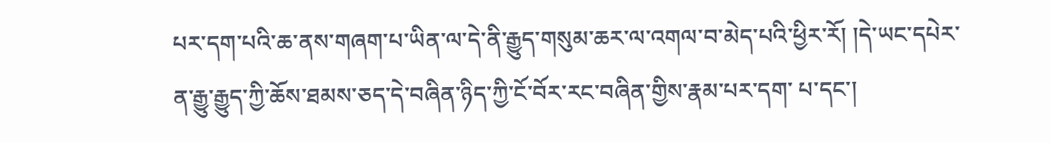པར་དག་པའི་ཆ་ནས་གཞག་པ་ཡིན་ལ་དེ་ནི་རྒྱུད་གསུམ་ཆར་ལ་འགལ་བ་མེད་པའི་ཕྱིར་རོ། །དེ་ཡང་དཔེར་ན་རྒྱུ་རྒྱུད་ཀྱི་ཆོས་ཐམས་ཅད་དེ་བཞིན་ཉིད་ཀྱི་ངོ་བོར་རང་བཞིན་གྱིས་རྣམ་པར་དག་ པ་དང་།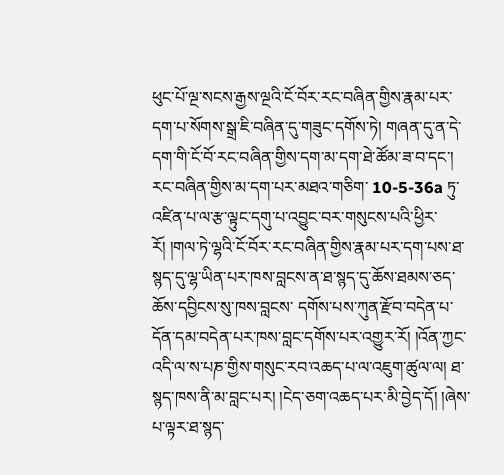ཕུང་པོ་ལྔ་སངས་རྒྱས་ལྔའི་ངོ་བོར་རང་བཞིན་གྱིས་རྣམ་པར་དག་པ་སོགས་སྒྲ་ཇི་བཞིན་དུ་གཟུང་དགོས་ཏེ། གཞན་དུ་ན་དེ་དག་གི་ངོ་བོ་རང་བཞིན་གྱིས་དག་མ་དག་ཐེ་ཚོམ་ཟ་བ་དང་། རང་བཞིན་གྱིས་མ་དག་པར་མཐའ་གཅིག་ 10-5-36a ཏུ་འཛིན་པ་ལ་རྩ་ལྟུང་དགུ་པ་འབྱུང་བར་གསུངས་པའི་ཕྱིར་རོ། །གལ་ཏེ་ལྷའི་ངོ་བོར་རང་བཞིན་གྱིས་རྣམ་པར་དག་པས་ཐ་སྙད་དུ་ལྷ་ཡིན་པར་ཁས་བླངས་ན་ཐ་སྙད་དུ་ཆོས་ཐམས་ཅད་ཆོས་དབྱིངས་སུ་ཁས་བླངས་ དགོས་པས་ཀུན་རྫོབ་བདེན་པ་དོན་དམ་བདེན་པར་ཁས་བླང་དགོས་པར་འགྱུར་རོ། །འོན་ཀྱང་འདི་ལ་ས་པཎ་གྱིས་གསུང་རབ་འཆད་པ་ལ་འཇུག་ཚུལ་ལ། ཐ་སྙད་ཁས་ནི་མ་བླང་པར། །ངེད་ཅག་འཆད་པར་མི་བྱེད་དོ། །ཞེས་པ་ལྟར་ཐ་སྙད་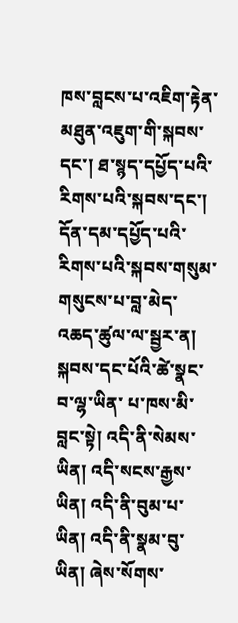ཁས་བླངས་པ་འཇིག་རྟེན་མཐུན་འཇུག་གི་སྐབས་དང་། ཐ་སྙད་དཔྱོད་པའི་རིགས་པའི་སྐབས་དང་། དོན་དམ་དཔྱོད་པའི་རིགས་པའི་སྐབས་གསུམ་གསུངས་པ་བླ་མེད་འཆད་ཚུལ་ལ་སྦྱར་ན། སྐབས་དང་པོའི་ཚེ་སྣང་བ་ལྷ་ཡིན་ པ་ཁས་མི་བླང་སྟེ། འདི་ནི་སེམས་ཡིན། འདི་སངས་རྒྱས་ཡིན། འདི་ནི་བུམ་པ་ཡིན། འདི་ནི་སྣམ་བུ་ཡིན། ཞེས་སོགས་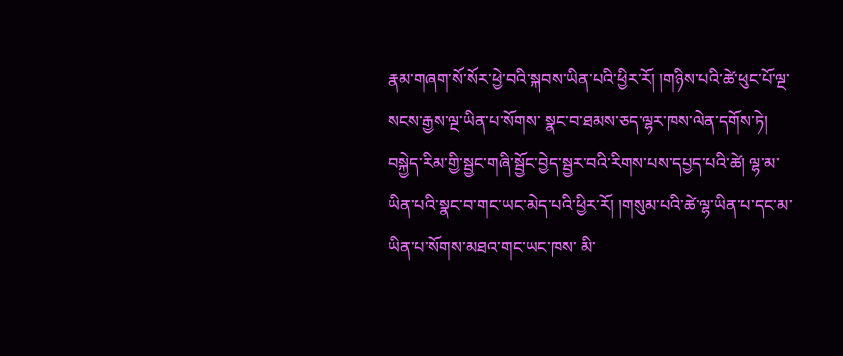རྣམ་གཞག་སོ་སོར་ཕྱེ་བའི་སྐབས་ཡིན་པའི་ཕྱིར་རོ། །གཉིས་པའི་ཚེ་ཕུང་པོ་ལྔ་སངས་རྒྱས་ལྔ་ཡིན་པ་སོགས་ སྣང་བ་ཐམས་ཅད་ལྷར་ཁས་ལེན་དགོས་ཏེ། བསྐྱེད་རིམ་གྱི་སྦྱང་གཞི་སྦྱོང་བྱེད་སྦྱར་བའི་རིགས་པས་དཔྱད་པའི་ཚེ། ལྷ་མ་ཡིན་པའི་སྣང་བ་གང་ཡང་མེད་པའི་ཕྱིར་རོ། །གསུམ་པའི་ཚེ་ལྷ་ཡིན་པ་དང་མ་ཡིན་པ་སོགས་མཐའ་གང་ཡང་ཁས་ མི་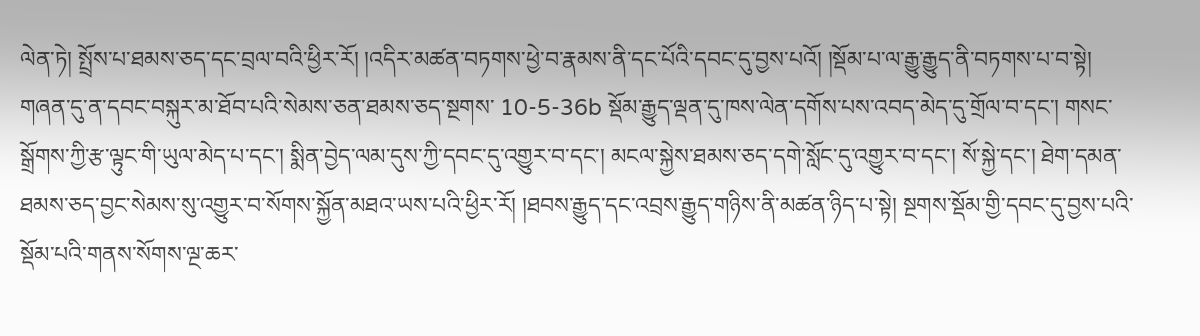ལེན་ཏེ། སྤྲོས་པ་ཐམས་ཅད་དང་བྲལ་བའི་ཕྱིར་རོ། །འདིར་མཚན་བཏགས་ཕྱེ་བ་རྣམས་ནི་དང་པོའི་དབང་དུ་བྱས་པའོ། །སྡོམ་པ་ལ་རྒྱུ་རྒྱུད་ནི་བཏགས་པ་བ་སྟེ། གཞན་དུ་ན་དབང་བསྐུར་མ་ཐོབ་པའི་སེམས་ཅན་ཐམས་ཅད་སྔགས་ 10-5-36b སྡོམ་རྒྱུད་ལྡན་དུ་ཁས་ལེན་དགོས་པས་འབད་མེད་དུ་གྲོལ་བ་དང་། གསང་སྒྲོགས་ཀྱི་རྩ་ལྟུང་གི་ཡུལ་མེད་པ་དང་། སྨིན་བྱེད་ལམ་དུས་ཀྱི་དབང་དུ་འགྱུར་བ་དང་། མངལ་སྐྱེས་ཐམས་ཅད་དགེ་སློང་དུ་འགྱུར་བ་དང་། སོ་སྐྱེ་དང་། ཐེག་དམན་ ཐམས་ཅད་བྱང་སེམས་སུ་འགྱུར་བ་སོགས་སྐྱོན་མཐའ་ཡས་པའི་ཕྱིར་རོ། །ཐབས་རྒྱུད་དང་འབྲས་རྒྱུད་གཉིས་ནི་མཚན་ཉིད་པ་སྟེ། སྔགས་སྡོམ་གྱི་དབང་དུ་བྱས་པའི་སྡོམ་པའི་གནས་སོགས་ལྔ་ཆར་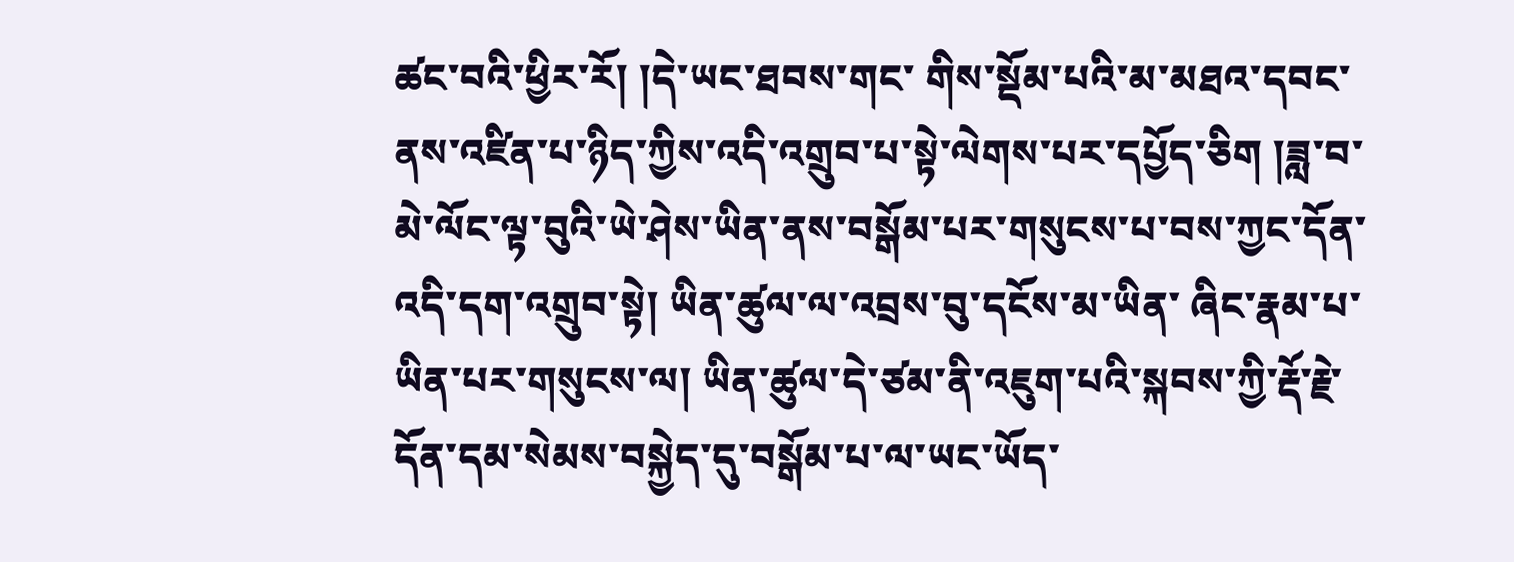ཚང་བའི་ཕྱིར་རོ། །དེ་ཡང་ཐབས་གང་ གིས་སྡོམ་པའི་མ་མཐའ་དབང་ནས་འཛིན་པ་ཉིད་ཀྱིས་འདི་འགྲུབ་པ་སྟེ་ལེགས་པར་དཔྱོད་ཅིག །ཟླ་བ་མེ་ལོང་ལྟ་བུའི་ཡེ་ཤེས་ཡིན་ནས་བསྒོམ་པར་གསུངས་པ་བས་ཀྱང་དོན་འདི་དག་འགྲུབ་སྟེ། ཡིན་ཚུལ་ལ་འབྲས་བུ་དངོས་མ་ཡིན་ ཞིང་རྣམ་པ་ཡིན་པར་གསུངས་ལ། ཡིན་ཚུལ་དེ་ཙམ་ནི་འཇུག་པའི་སྐབས་ཀྱི་རྡོ་རྗེ་དོན་དམ་སེམས་བསྐྱེད་དུ་བསྒོམ་པ་ལ་ཡང་ཡོད་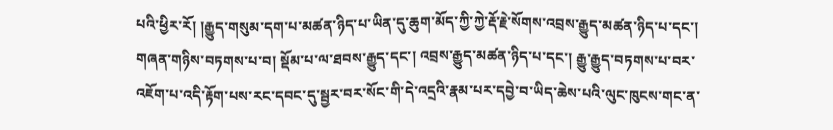པའི་ཕྱིར་རོ། །རྒྱུད་གསུམ་དག་པ་མཚན་ཉིད་པ་ཡིན་དུ་ཆུག་མོད་ཀྱི་ཀྱེ་རྡོ་རྗེ་སོགས་འབྲས་རྒྱུད་མཚན་ཉིད་པ་དང་། གཞན་གཉིས་བཏགས་པ་བ། སྡོམ་པ་ལ་ཐབས་རྒྱུད་དང་། འབྲས་རྒྱུད་མཚན་ཉིད་པ་དང་། རྒྱུ་རྒྱུད་བཏགས་པ་བར་འཇོག་པ་འདི་རྟོག་པས་རང་དབང་དུ་སྦྱར་བར་སོང་གི་དེ་འདྲའི་རྣམ་པར་དབྱེ་བ་ཡིད་ཆེས་པའི་ལུང་ཁུངས་གང་ན་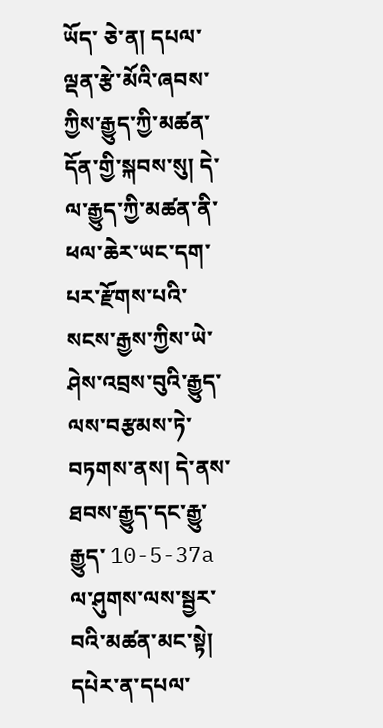ཡོད་ ཅེ་ན། དཔལ་ལྡན་རྩེ་མོའི་ཞབས་ཀྱིས་རྒྱུད་ཀྱི་མཚན་དོན་གྱི་སྐབས་སུ། དེ་ལ་རྒྱུད་ཀྱི་མཚན་ནི་ཕལ་ཆེར་ཡང་དག་པར་རྫོགས་པའི་སངས་རྒྱས་ཀྱིས་ཡེ་ཤེས་འབྲས་བུའི་རྒྱུད་ལས་བརྩམས་ཏེ་བཏགས་ནས། དེ་ནས་ཐབས་རྒྱུད་དང་རྒྱུ་རྒྱུད་ 10-5-37a ལ་ཤུགས་ལས་སྦྱར་བའི་མཚན་མང་སྟེ། དཔེར་ན་དཔལ་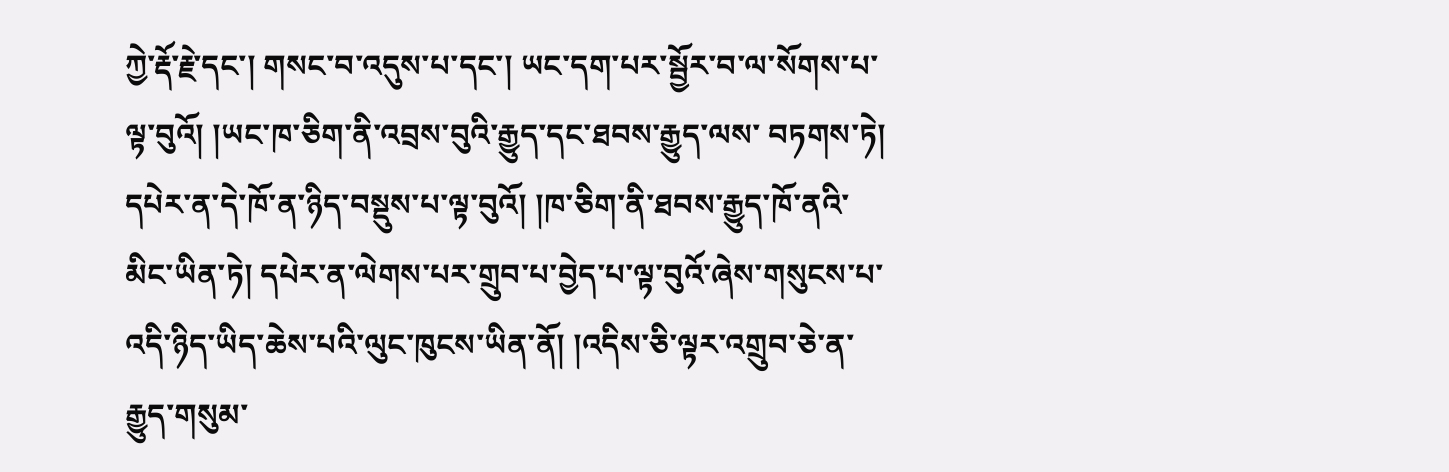ཀྱེ་རྡོ་རྗེ་དང་། གསང་བ་འདུས་པ་དང་། ཡང་དག་པར་སྦྱོར་བ་ལ་སོགས་པ་ལྟ་བུའོ། །ཡང་ཁ་ཅིག་ནི་འབྲས་བུའི་རྒྱུད་དང་ཐབས་རྒྱུད་ལས་ བཏགས་ཏེ། དཔེར་ན་དེ་ཁོ་ན་ཉིད་བསྡུས་པ་ལྟ་བུའོ། །ཁ་ཅིག་ནི་ཐབས་རྒྱུད་ཁོ་ནའི་མིང་ཡིན་ཏེ། དཔེར་ན་ལེགས་པར་གྲུབ་པ་བྱེད་པ་ལྟ་བུའོ་ཞེས་གསུངས་པ་འདི་ཉིད་ཡིད་ཆེས་པའི་ལུང་ཁུངས་ཡིན་ནོ། །འདིས་ཅི་ལྟར་འགྲུབ་ཅེ་ན་ རྒྱུད་གསུམ་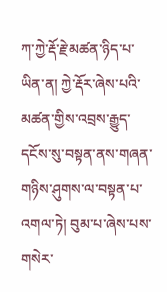ཀ་ཀྱེ་རྡོ་རྗེ་མཚན་ཉིད་པ་ཡིན་ན། ཀྱེ་རྡོར་ཞེས་པའི་མཚན་གྱིས་འབྲས་རྒྱུད་དངོས་སུ་བསྟན་ནས་གཞན་གཉིས་ཤུགས་ལ་བསྟན་པ་འགལ་ཏེ། བུམ་པ་ཞེས་པས་གསེར་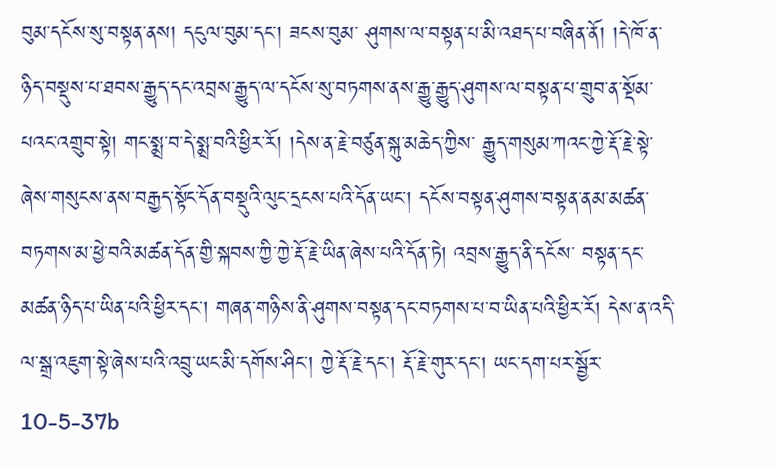བུམ་དངོས་སུ་བསྟན་ནས། དངུལ་བུམ་དང་། ཟངས་བུམ་ ཤུགས་ལ་བསྟན་པ་མི་འཐད་པ་བཞིན་ནོ། །དེ་ཁོ་ན་ཉིད་བསྡུས་པ་ཐབས་རྒྱུད་དང་འབྲས་རྒྱུད་ལ་དངོས་སུ་བཏགས་ནས་རྒྱུ་རྒྱུད་ཤུགས་ལ་བསྟན་པ་གྲུབ་ན་སྡོམ་པའང་འགྲུབ་སྟེ། གང་སྨྲ་བ་དེ་སྨྲ་བའི་ཕྱིར་རོ། །དེས་ན་རྗེ་བཙུན་སྐུ་མཆེད་ཀྱིས་ རྒྱུད་གསུམ་ཀའང་ཀྱེ་རྡོ་རྗེ་སྟེ་ཞེས་གསུངས་ནས་བརྒྱད་སྟོང་དོན་བསྡུའི་ལུང་དྲངས་པའི་དོན་ཡང་། དངོས་བསྟན་ཤུགས་བསྟན་ནམ་མཚན་བཏགས་མ་ཕྱེ་བའི་མཚན་དོན་གྱི་སྐབས་ཀྱི་ཀྱེ་རྡོ་རྗེ་ཡིན་ཞེས་པའི་དོན་ཏེ། འབྲས་རྒྱུད་ནི་དངོས་ བསྟན་དང་མཚན་ཉིད་པ་ཡིན་པའི་ཕྱིར་དང་། གཞན་གཉིས་ནི་ཤུགས་བསྟན་དང་བཏགས་པ་བ་ཡིན་པའི་ཕྱིར་རོ། དེས་ན་འདི་ལ་སྒྲ་འཇུག་སྟེ་ཞེས་པའི་འབྲུ་ཡང་མི་དགོས་ཤིང་། ཀྱེ་རྡོ་རྗེ་དང་། རྡོ་རྗེ་གུར་དང་། ཡང་དག་པར་སྦྱོར་ 10-5-37b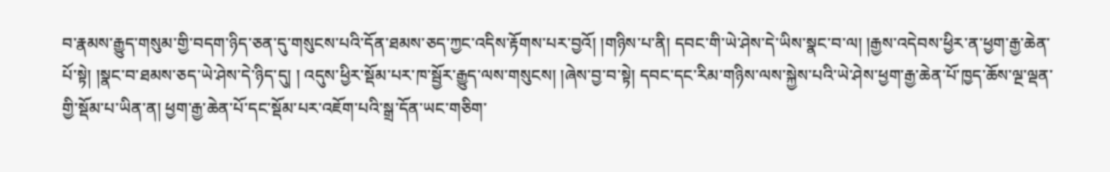བ་རྣམས་རྒྱུད་གསུམ་གྱི་བདག་ཉིད་ཅན་དུ་གསུངས་པའི་དོན་ཐམས་ཅད་ཀྱང་འདིས་རྟོགས་པར་བྱའོ། །གཉིས་པ་ནི། དབང་གི་ཡེ་ཤེས་དེ་ཡིས་སྣང་བ་ལ། །རྒྱས་འདེབས་ཕྱིར་ན་ཕྱག་རྒྱ་ཆེན་པོ་སྟེ། །སྣང་བ་ཐམས་ཅད་ཡེ་ཤེས་དེ་ཉིད་དུ། ། འདུས་ཕྱིར་སྡོམ་པར་ཁ་སྦྱོར་རྒྱུད་ལས་གསུངས། །ཞེས་བྱ་བ་སྟེ། དབང་དང་རིམ་གཉིས་ལས་སྐྱེས་པའི་ཡེ་ཤེས་ཕྱག་རྒྱ་ཆེན་པོ་ཁྱད་ཆོས་ལྔ་ལྡན་གྱི་སྡོམ་པ་ཡིན་ན། ཕྱག་རྒྱ་ཆེན་པོ་དང་སྡོམ་པར་འཇོག་པའི་སྒྲ་དོན་ཡང་གཅིག་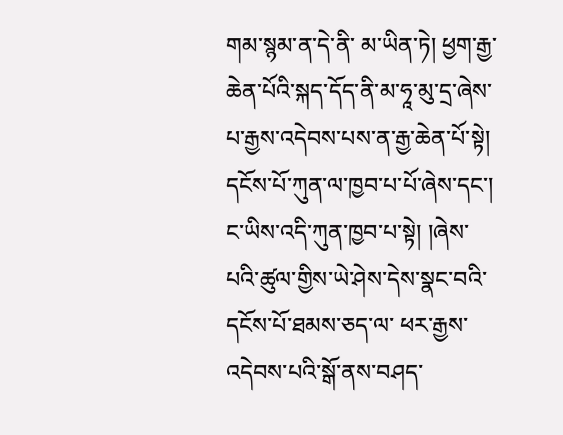གམ་སྙམ་ན་དེ་ནི་ མ་ཡིན་ཏེ། ཕྱག་རྒྱ་ཆེན་པོའི་སྐད་དོད་ནི་མ་ཧཱ་མུ་དྲ་ཞེས་པ་རྒྱས་འདེབས་པས་ན་རྒྱ་ཆེན་པོ་སྟེ། དངོས་པོ་ཀུན་ལ་ཁྱབ་པ་པོ་ཞེས་དང་། ང་ཡིས་འདི་ཀུན་ཁྱབ་པ་སྟེ། །ཞེས་པའི་ཚུལ་གྱིས་ཡེ་ཤེས་དེས་སྣང་བའི་དངོས་པོ་ཐམས་ཅད་ལ་ ཕར་རྒྱས་འདེབས་པའི་སྒོ་ནས་བཤད་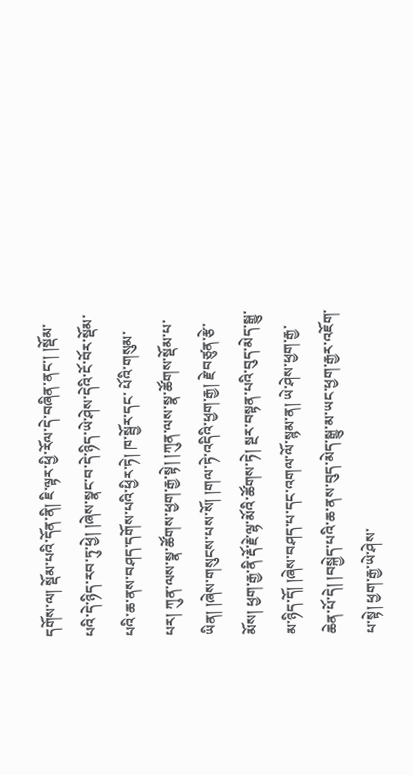དགོས་ལ། སྡོམ་པའི་དོན་ནི། ཇི་ལྟར་ཕྱི་རོལ་དེ་བཞིན་ནང་། །སྡོམ་པའི་དེ་ཉིད་རབ་ཏུ་ཕྱེ། །ཞེས་སྣང་བ་དེ་ཉིད་ཡེ་ཤེས་དེའི་ངོ་བོར་སྡོམ་པའི་ཆ་ནས་བཤད་དགོས་པའི་ཕྱིར་ཏེ། ཁ་སྦྱོར་དང་ པོའི་གསུམ་པར། ཀུན་ལས་སྣ་ཚོགས་ཕྱག་རྒྱ་སྟེ། །ཀུན་ལས་སྣ་ཚོགས་སྡོམ་པ་ཡིན། །ཞེས་གསུངས་པས་སོ། །གལ་ཏེ་འདིའི་ཕྱག་རྒྱ། རྗེ་བཙུན་རྩེ་མོས། ཕྱག་རྒྱ་ནི་རྡོ་རྗེ་ལྷ་མོའི་ཚོགས་ཏེ། སྔར་བསྟན་པའི་བུད་མེད་སྒྱུ་ མ་ཉིད་དོ། །ཞེས་བཤད་པ་དང་འགལ་ལོ་སྙམ་ན། ཡེ་ཤེས་ཕྱག་རྒྱ་ཆེན་པོ་དེ། །བསྐྱེད་པའི་ཆ་ནས་བུད་མེད་སྒྱུ་མ་ཡང་ཕྱག་རྒྱར་འཇོག་པ་སྟེ། ཕྱག་རྒྱ་ཡེ་ཤེས་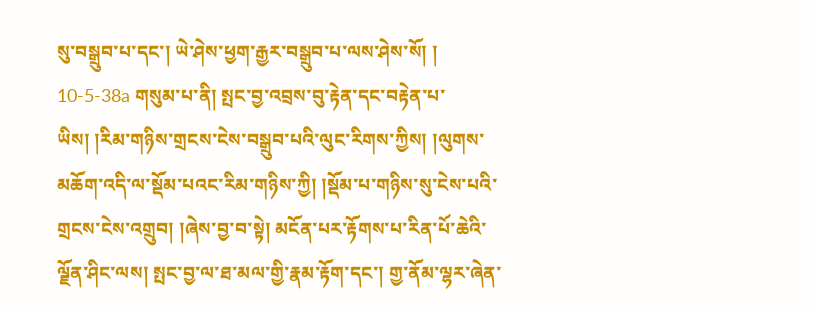སུ་བསྒྲུབ་པ་དང་། ཡེ་ཤེས་ཕྱག་རྒྱར་བསྒྲུབ་པ་ལས་ཤེས་སོ། ། 10-5-38a གསུམ་པ་ནི། སྤང་བྱ་འབྲས་བུ་རྟེན་དང་བརྟེན་པ་ཡིས། །རིམ་གཉིས་གྲངས་ངེས་བསྒྲུབ་པའི་ལུང་རིགས་ཀྱིས། །ལུགས་མཆོག་འདི་ལ་སྡོམ་པའང་རིམ་གཉིས་ཀྱི། །སྡོམ་པ་གཉིས་སུ་ངེས་པའི་ གྲངས་ངེས་འགྲུབ། །ཞེས་བྱ་བ་སྟེ། མངོན་པར་རྟོགས་པ་རིན་པོ་ཆེའི་ལྗོན་ཤིང་ལས། སྤང་བྱ་ལ་ཐ་མལ་གྱི་རྣམ་རྟོག་དང་། གྱ་ནོམ་ལྷར་ཞེན་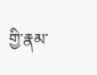གྱི་རྣམ་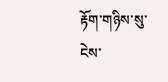རྟོག་གཉིས་སུ་ངེས་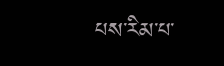པས་རིམ་པ་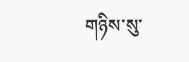གཉིས་སུ་